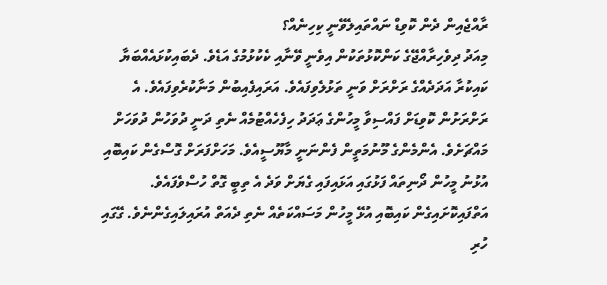ރާއްޖެއިން ދެން ކޮވިޑް ނައްތައިލެވޭނީ ކިހިނެއް؟
މިއަދު ދިވެހިރާއްޖޭގެ ކަންކޮޅުތަކުން އިވެނީ ވޭނާއި ކެކުޅުމުގެ އަޑެވެ. ދެބައިކުޅައެއްބަޔާ ކައިކުރާ އަދަދެއްގެ ރަށްރަށް ވަނީ ތަޅުލެވިފައެވެ. އަރައިފެއިބުން މަނާކުރެވިފައެވެ. އެ ރަށްރަށުން ކޮވިޑަށް ފައްސިވާ މީހުންގެ ޢަދަދު ހިފެހެއްޓުމެއް ނެތި ދަނީ ދުވަހުން ދުވަހަށް މައްޗަށެވެ. އެންމެންގެ މޫނުމަތީން ފެންނަނީ މާޔޫސީއެވެ. މަހަށްފަރަށް ގޮސްގެން ކައިބޮއި އުޅުނު މީހުން ދޯނިތައް ފަޅުގައި އަޅައިފައި ގެޔަށް ވަދެ އެ ތިބީ ގޮތް ހުސްވެފައެވެ. އަތްފައިކޮށައިގެން ކައިބޮއި އުޅޭ މީހުން މަސައްކަތެއް ނެތި ދެއަތް އުރައިލައިގެންނެވެ. ގޭގައި ހުރި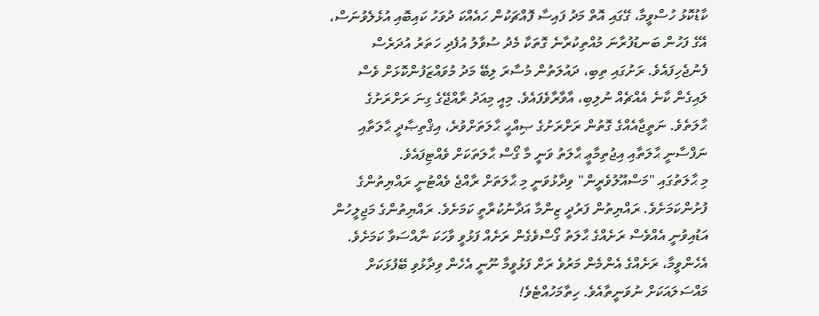ކާޑުކޮޅު ހުސްވީމާ، ގޭގައި އޮތް މަދު ފައިސާ ފޮއްޗަކުން ހައެއްކަ ދުވަހު ކައިބޮއި އުޅެލެވުނަސް، އޭގެ ފަހުން ބަނޑުފުރާނަ މުއްތިކުރާނެ ގޮތަކާ މެދު ސުވާލު އުފެދި ހަތަރު އުދަރެސް ފެނުޖެހިފައެވެ. ރަށުގައި ތިބި، ދައުލަތުން މުސާރަ ލިބޭ މަދު މުވައްޒަފުންކޮޅަށް ވެސް ލައިގެން ކާނެ އެއްޗެއް ނުލިބި، އާވާރާވެފައެވެ. މިއީ މިއަދު ރާއްޖޭގެ ގިނަ ރަށްރަށުގެ ޙާލަތެވެ. ނަތީޖާއެއްގެ ގޮތުން ރަށްރަށުގެ ޞިއްޙީ ޙާލަތަށްވުރެ، އިޤްތިޞާދީ ޙާލަތާއި ނަފްސާނީ ޙާލަތާއި އިޖުތިމާޢީ ޙާލަތު ވަނީ މާ ގޯސް ޙާލަތަކަށް ވެއްޓިފައެވެ.
މި ޙާލަތުގައި "މަސްއޫލުވެރީން" ވިދާޅުވަނީ މި ޙާލަތަށް ރާއްޖެ ވެއްޓުނީ ރައްޔިތުންގެ ފުށުންކަމަށެވެ. ރައްޔިތުން ފަރުދީ ޒިންމާ އަދާނުކުރާތީ ކަމަށެވެ. ރައްޔިތުންގެ މަޖިލީހުން އަޑުއިވުނީ އެއްވެސް ރަށެއްގެ ޙާލަތު ގޯސްވެގެން ރަށެއް ފަޅުވީ ވާހަކަ ނާއްސަވާ ކަމަށެވެ. އެހެންވީމާ، ރަށެއްގެ އެންމެން މަރުވެ ރަށް ފަޅުވީމާ ނޫނީ އެހެން ވިދާޅުވި ބޭފުޅަކަށް މައްސަލައަކަށް ނުވަނީތާއެވެ. ހިތާމަހުއްޓެވެ!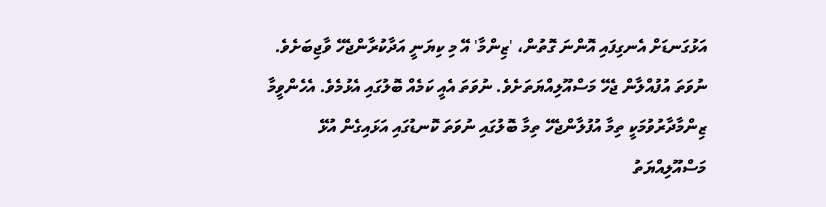އަޅުގަނޑަށް އެނގިފައި އޮންނަ ގޮތުން، 'ޒިންމާ' އޭ މި ކިޔަނީ އަދާކުރާންޖެހޭ ވާޖިބަށެވެ. ނުވަތަ އުފުއްލާން ޖެހޭ މަސްއޫލިއްޔަތަށެވެ. ނުވަތަ އެއީ ކަމެއް ބޮލުގައި އެޅުމެވެ. އެހެންވީމާ ޒިންމާދާރުވުމަކީ ތިމާ އުފުލާންޖެހޭ ތިމާ ބޮލުގައި ނުވަތަ ކޮނޑުގައި އަޅައިގެން އުޅޭ މަސްއޫލިއްޔަތު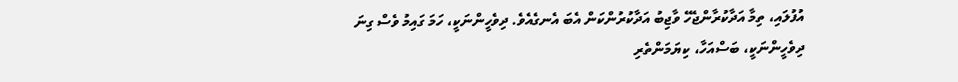އުފުލައި، ތިމާ އަދާކުރާންޖެހޭ ވާޖިބު އަދާކުރުންކަން އެބަ އެނގެއެވެ. ދިވެހީންނަކީ، ހަމަ ގައިމު ވެސް ގިނަ ދިވެހީންނަކީ، ބަސްއަހާ، ކިޔަމަންތެރި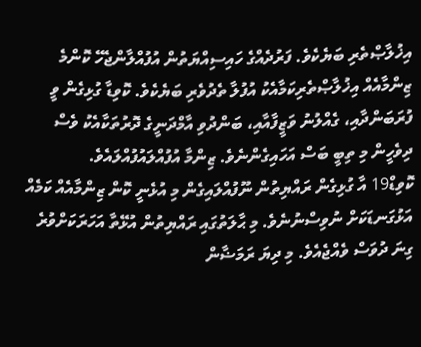އިޚުލާޞްތެރި ބަޔެކެވެ. ފަރުދެއްގެ ހައިސިއްޔަތުން އުފުއްލާންޖެހޭ ކޮންމެ ޒިންމާއެއް އިޚުލާޞްތެރިކަމާއެކު އުފުލާ ތެދުވެރި ބަޔެކެވެ. ކޮވިޑާ ގުޅިގެން ވީ ފުރަބަންދާއި، ގެއްލުނު ވަޒީފާއާއި، ބަންދުވި އާމްދަނީގެ ދޮރުތަކާއެކު ވެސް ދިވެހީން މި ތިބީ ބަސް އަހައިގެންނެވެ. ޒިންމާ އުފުއްލައުފުއްލައެވެ.
ކޮވިޑް19 އާ ގުޅިގެން ރައްޔިތުން ނޫފުއްލައިގެން މި އުޅެނީ ކޮން ޒިންމާއެއް ކަމެއް އަޅުގަނޑަކަށް ނުވިސްނުނެވެ. މި ޙާލަތުގައި ރައްޔިތުން އުޅޭތާ އަހަރަކަށްވުރެ ގިނަ ދުވަސް ވެއްޖެއެވެ. މި ދިޔަ ރަމަޟާން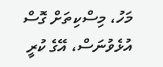މަހު، މިސްކިތަށް ގޮސް އުޅެވުނަސް، އޭގެ ކުރީ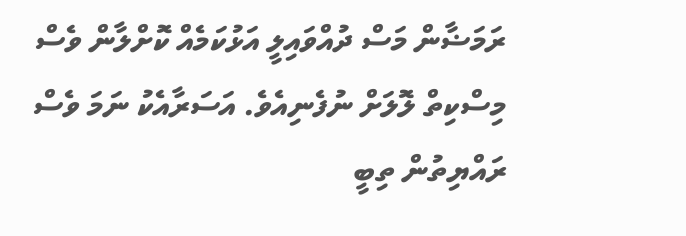ރަމަޟާން މަސް ދުއްވައިލީ އަޅުކަމެއް ކޮށްލާން ވެސް މިސްކިތް ލޮލަށް ނުފެނިއެވެ. އަސަރާއެކު ނަމަ ވެސް ރައްޔިތުން ތިބީ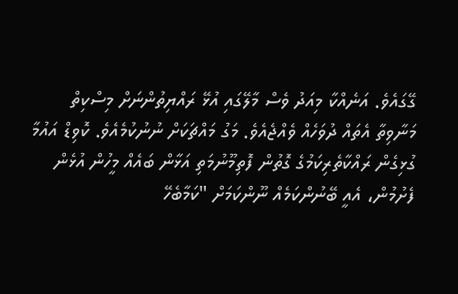ގޭގައެވެ. އަނެއްކާ މިއަދު ވެސް މާލޭގައި އުޅޭ ރައްޔިތުންނަށް މިސްކިތް މަނާވިތާ އެތައް ދުވަހެއް ވެއްޖެއެވެ. މަގު މައްޗަކަށް ނުނުކުމެއެވެ. ކޮވިޑް އައުމާ ގުޅިގެން ރައްކާތެރިކަމުގެ ގޮތުން ފޮތިމޫނުމަތި އަޅާން ބައެއް މީހުން އުޅެން ފެށުމުން، އެއީ ބޭނުންކަމެއް ނޫންކަމަށް "ކަމާބެހޭ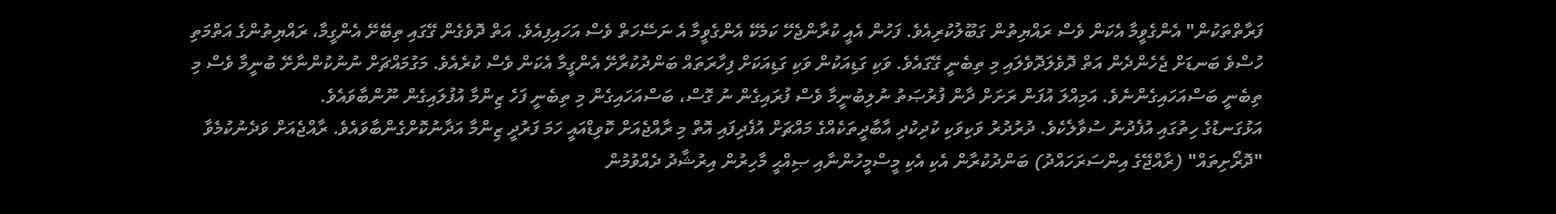ފަރާތްތަކުން" އެންގެވީމާ އެކަން ވެސް ރައްޔިތުން ގަބޫލުކުރިއެވެ. ފަހުން އެއީ ކުރާންޖެހޭ ކަމެކޭ އެންގެވީމާ އެ ނަސޭހަތް ވެސް އަހައިފިއެވެ. އަތް ދޮވެގެން ގޭގައި ތިބޭށޭ އެންގީމާ، ރައްޔިތުންގެ އަތްމަތި ހުސްވެ ބަނޑަށް ޖެހެންދެން އަތް ދޮވެލަދޮވެލައި މި ތިބެނީ ގޭގައެވެ. ވަކި ގަޑިއަކުން ވަކި ގަޑިއަކަށް ފިހާރަތައް ބަންދުކުރާށޭ އެންގީމާ އެކަން ވެސް ކުރެއެވެ. މަގުމައްޗަށް ނުނުކުންނާށޭ ބުނީމާ ވެސް މި ތިބެނީ ބަސްއަހައިގެންނެވެ. އަމިއްލަ އުފަން ރަށަށް ދާން ފުރުޞަތު ނުލިބުނީމާ ވެސް ފުރައިގެން ނު ގޮސް، ބަސްއަހައިގެން މި ތިބެނީ ފަހެ ޒިންމާ އުފުލައިގެން ނޫންބާވައެވެ.
އަޅުގަނޑުގެ ހިތުގައި އުފެދުނު ސުވާލެކެވެ. ދުރުދުރު ވަކިވަކި ކުދިކުދި އާބާދީތަކެއްގެ މައްޗަށް އުފެދިފައި އޮތް މި ރާއްޖެއަށް ކޮވިޑްއައީ ހަމަ ފަރުދީ ޒިންމާ އަދާނުކޮށްގެންބާވައެވެ. ރާއްޖެއަށް ވަދެނުކުމެވާ "ދޮރޯށިތައް" (ރާއްޖޭގެ އިންސަރަހައްދު) ބަންދުކުރާން އެކި އެކި މީސްމީހުންނާއި ޞިއްޙީ މާހިރުން އިރުޝާދު ދެއްވުމުން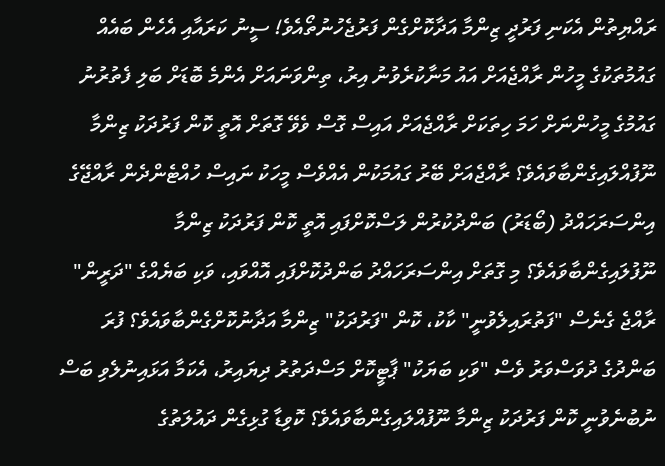ރައްޔިތުން އެކަނި ފަރުދީ ޒިންމާ އަދާކޮށްގެން ފަރުޖެހުނުތޯއެވެ! ސީނު ކަރައާއި އެހެން ބައެއް ގައުމުތަކުގެ މީހުން ރާއްޖެއަށް އައު މަނާކުރެވުނު އިރު، ތިންވަނައަށް އެންމެ ބޮޑަށް ބަލި ފެތުރުނު ގައުމުގެ މީހުންނަށް ހަމަ ހިތަކަށް ރާއްޖެއަށް އައިސް ގޮސް ވެވޭ ގޮތަށް އޮތީ ކޮން ފަރުދަކު ޒިންމާ ނޫފުއްލައިގެންބާވައެވެ؟ ރާއްޖެއަށް ބޭރު ގައުމަކުން އެއްވެސް މީހަކު ނައިސް ހުއްޓެންދެން ރާއްޖޭގެ އިންސަރަހައްދު (ބޯޑަރު) ބަންދުކުރުން ލަސްކޮށްފައި އޮތީ ކޮން ފަރުދަކު ޒިންމާ ނޫފުލައިގެންބާވައެވެ؟ މި ގޮތަށް އިންސަރަހައްދު ބަންދުކޮށްފައި އޮއްވައި، ވަކި ބަޔެއްގެ "ދަރީން" ރާއްޖެ ގެނެސް "ފަތުރައިލެވުނީ" ކާކު، ކޮން "ފަރުދަކު" ޒިންމާ އަދާނުކޮށްގެންބާވައެވެ؟ ފުރަ ބަންދުގެ ދުވަސްވަރު ވެސް "ވަކި ބަޔަކު" ޕާޓީކޮށް މަސްދަތުރު ދިޔައިރު، އެކަމާ އަޅައިނުލެވި ބަސް ނުބުނެވުނީ ކޮން ފަރުދަކު ޒިންމާ ނޫފުއްލައިގެންބާވައެވެ؟ ކޮވިޑާ ގުޅިގެން ދައުލަތުގެ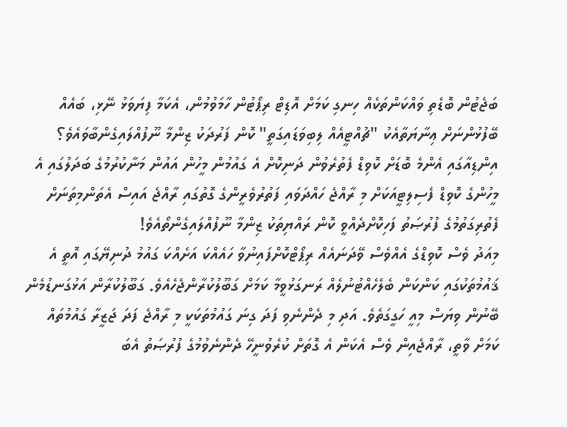ބަޖެޓުން ބޮޑެތި ވައްކަންތަކެއް ހިނގި ކަމަށް އޮޑިޓް ރިޕޯޓުން ހާމަވުމުން، އެކަމާ ފިޔަވަޅު ނޭޅި، ބައެއް ބޭފުޅުންނަށް ޢިނާޔަތާއެކު "ޗުއްޓީއެއް ލިބިވަޑައިގަތީ" ކޮން ފަރުދަކު ޒިންމާ ނޫފުއްލައިގެންބާވައެވެ؟ އިންޑިއާގައި އެންމެ ބޮޑަށް ކޮވިޑް ފެތުރެވުން ދަނިކޮށް އެ ގައުމުން މީހުން އައުން މަނާކުރުމުގެ ބަދަލުގައި އެ މީހުންގެ ކޮވިޑް ފެސިލިޓީއަކަށް މި ރާއްޖެ ހައްދަވައި ފަތުރުވެރީންގެ ގޮތުގައި ރާއްޖެ އައިސް އެތަންމިތަނަށް ފެތުރިގަތުމުގެ ފުރުޞަތު ފަހިކޮށްދެއްވީ ކޮން ރައްޔިތަކު ޒިންމާ ނޫފުއްލައިގެންތޯއެވެ!
މިއަދު ވެސް ކޮވިޑްގެ އެއްވެސް ވޭދަނައެއް ރިޕޯޓްކޮށްފައިނުވާ ހައެއްކަ އަށެއްކަ ގައުމު ދުނިޔޭގައި އޮތީ އެ ޤައުމުތަކުގައި ކަންކަން ބެލެހެއްޓުނުލެއް ރަނގަޅުވީމާ ކަމަށް ގަބޫލުކުރާންޖެހެއެވެ. ގަބޫލުކުރާން އަޅުގަނޑުމެން ބޭނުން ވިޔަސް މިއީ ހަގީގަތެވެ. އަދި މި ދެންނެވި ފަދަ ގިނަ ގައުމުތަކަކީ މި ރާއްޖެ ފަދަ ޖަޒީރާ ގައުމުތައް ކަމަށް ވާތީ، ރާއްޖެއިން ވެސް އެކަން އެ ގޮތަށް ކުރެވުނީހޭ ދެންނެވުމުގެ ފުރުޞަތު އެބަ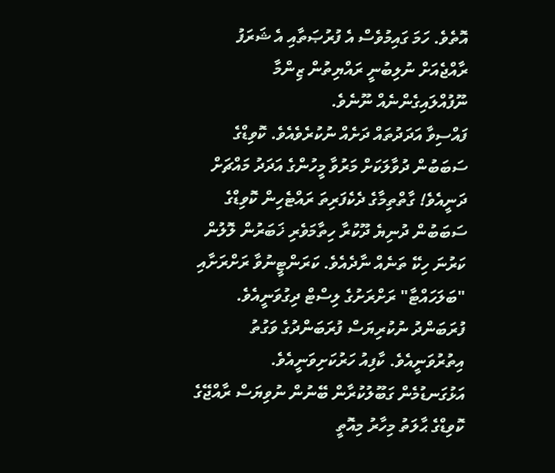އޮތެވެ. ހަމަ ގައިމުވެސް އެ ފުރުޞަތާއި އެ ޝަރަފު ރާއްޖެއަށް ނުލިބުނީ ރައްޔިތުން ޒިންމާ ނޫފުއްލައިގެންނެއް ނޫނެވެ.
ފައްސިވާ އަދަދުތައް ދަށެއް ނުކުރެވެއެވެ. ކޮވިޑްގެ ސަބަބުން ދުވާލަކަށް މަރުވާ މީހުންގެ އަދަދު މައްޗަށް ދަނީއެވެ! ގާތްތިމާގެ ދެކެފަރިތަ ރައްޓެހިން ކޮވިޑްގެ ސަބަބުން ދުނިޔެ ދޫކުރާ ހިތާމަވެރި ޚަބަރުން ލޮލުން ކަރުނަ ހިކޭ ތަނެއް ނާދެއެވެ. ކަރަންޓީނުވާ ރަށްރަށާއި "ބަލަހައްޓާ" ރަށްރަށުގެ ލިސްޓް ދިގުވަނީއެވެ. ފުރަބަންދު ނުކުރިޔަސް ފުރަބަންދުގެ ވަގުތު އިތުރުވަނީއެވެ. ކާފިއު ހަރުކަށިވަނީއެވެ.
އަޅުގަނޑުމެން ގަބޫލުކުރާން ބޭނުން ނުވިޔަސް ރާއްޖޭގެ ކޮވިޑްގެ ޙާލަތު މިހާރު މިއޮތީ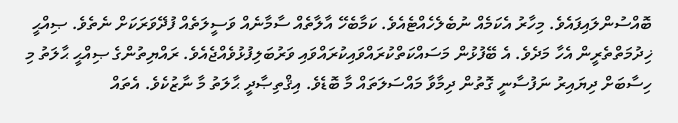ބޮއްސުންލައިފައެވެ. މިހާރު އެކަމެއް ނުބެލެހެއްޓެއެވެ. ކަމާބެހޭ އާލާތެއް ސާމާނެއް ވަސީލަތެއް ފުދޭވަރަކަށް ނެތެވެ. ޞިއްޙީ ޚިދުމަތްތެރީން އެހާ މަދެވެ. އެ ބޭފުޅުން މަސައްކަތްކުރައްވައިކުރައްވައި ވަރުބަލިފުޅުވެއްޖެއެވެ. ރައްޔިތުންގެ ޞިއްޙީ ޙާލަތު މި ހިސާބަށް ދިޔައިރު ނަފުސާނީ ގޮތުން ދިމާވާ މައްސަލަތައް މާ ބޮޑެވެ. އިޤްތިޞާދީ ޙާލަތު މާ ނާޒުކެވެ. އެތައް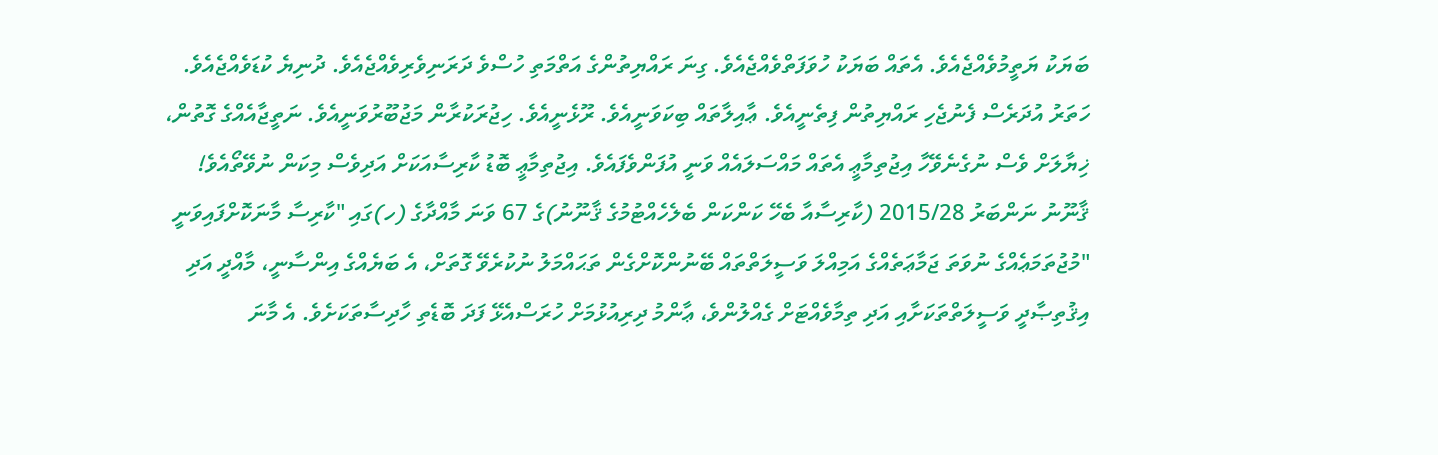ބަޔަކު ޔަތީމުވެއްޖެއެވެ. އެތައް ބަޔަކު ހުވަފަތްވެއްޖެއެވެ. ގިނަ ރައްޔިތުންގެ އަތްމަތި ހުސްވެ ދަރަނިވެރިވެއްޖެއެވެ. ދުނިޔެ ކުޑަވެއްޖެއެވެ. ހަތަރު އުދަރެސް ފެނުޖެހި ރައްޔިތުން ފިތެނީއެވެ. ޢާއިލާތައް ބިކަވަނީއެވެ. ރޫޅެނީއެވެ. ހިޖުރަކުރާން މަޖުބޫރުވަނީއެވެ. ނަތީޖާއެއްގެ ގޮތުން، ޚިޔާލަށް ވެސް ނުގެނެވޭހާ އިޖުތިމާޢީ އެތައް މައްސަލައެއް ވަނީ އުފަންވެފައެވެ. އިޖުތިމާޢީ ބޮޑު ކާރިސާއަކަށް އަދިވެސް މިކަން ނުވޭތޯއެވެ!
ޤާނޫނު ނަންބަރު 2015/28 (ކާރިސާއާ ބެހޭ ކަންކަން ބެލެހެއްޓުމުގެ ޤާނޫނު)ގެ 67 ވަނަ މާއްދާގެ (ހ)ގައި "ކާރިސާ މާނަކޮށްފައިވަނީ "މުޖުތަމަޢެއްގެ ނުވަތަ ޖަމާޢަތެއްގެ އަމިއްލަ ވަސީލަތްތައް ބޭނުންކޮށްގެން ތަޙައްމަލު ނުކުރެވޭ ގޮތަށް، އެ ބަޔެއްގެ އިންސާނީ، މާއްދީ އަދި އިޤުތިޞާދީ ވަސީލަތްތަކަށާއި އަދި ތިމާވެއްޓަށް ގެއްލުންވެ، ޢާންމު ދިރިއުޅުމަށް ހުރަސްއެޅޭ ފަދަ ބޮޑެތި ހާދިސާތަކަށެވެ. އެ މާނަ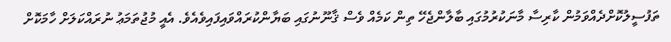ތަފުސީލުކޮށްދެއްވަމުން ކާރިސާ މާނަކުރުމުގައި ބާލާންޖެހޭ ތިން ކަމެއް ވެސް ޤާނޫނުގައި ބަޔާންކުރައްވައިފައިވެއެވެ. އެއީ މުޖުތަމަޢު ނުރައްކަލަށް ހާމަކޮށް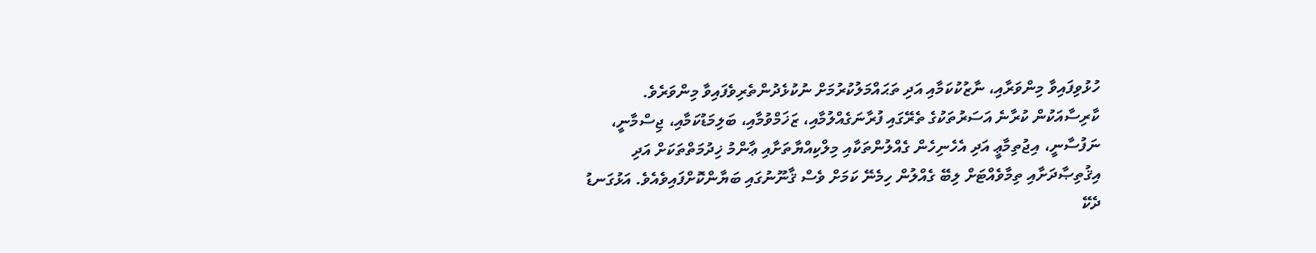ހުޅުވިފައިވާ މިންވަރާއި، ނާޒުކުކަމާއި އަދި ތަޙައްމަލުކުރުމަށް ނުކުޅެދުންތެރިވެފައިވާ މިންވަރެވެ. ކާރިސާއަކުން ކުރާނެ އަސަރުތަކުގެ ތެރޭގައި ފުރާނަގެއްލުމާއި، ޒަޚަމްވުމާއި، ބަލިމަޑުކަމާއި، ޖިސްމާނީ، ނަފުސާނީ، އިޖުތިމާޢީ އަދި އެހެނިހެން ގެއްލުންތަކާއި މިލްކިއްޔާތަށާއި ޢާންމު ޚިދުމަތްތަކަށް އަދި އިޤުތިޞާދަށާއި ތިމާވެއްޓަށް ލިބޭ ގެއްލުން ހިމެނޭ ކަމަށް ވެސް ޤާނޫނުގައި ބަޔާންކޮށްފައިވެއެވެ. އަޅުގަނޑު ދެކޭ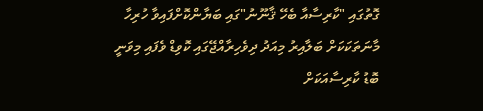ގޮތުގައި "ކާރިސާއާ ބެހޭ ޤާނޫނު"ގައި ބަޔާންކޮށްފައިވާ ހުރިހާ މާނަތަކަކަށް ބަލާއިރު މިއަދު ދިވެހިރާއްޖޭގައި ކޮވިޑް ވެފައި މިވަނީ ބޮޑު ކާރިސާއަކަށް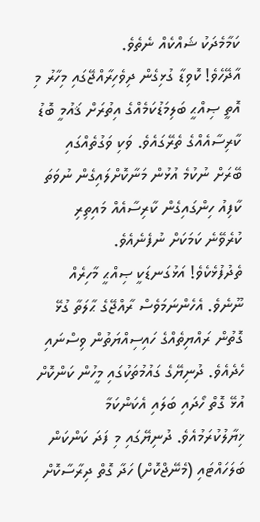ކަމާމެދަކު ޝައްކެއް ނެތެވެ.
އާދޭހެވެ! ކޮވިޑާ ގުޅިގެން ދިވެހިރާއްޖޭގައި މިހާރު މި އޮތީ ޞިއްޙީ ބަލިމަޑުކަމެއްގެ އިތުރަށް ޤައުމީ ބޮޑު ކާރިސާއެއްގެ ތެރޭގައެވެ. ވަކި ވަގުތެއްގައި ބޭރަށް ނުކުމެ އުޅުން މަނާކޮށްލައިގެން ނުވަތަ ކާފިއު ހިންގައިގެން ކާރިސާއެއް މައިތިރި ކުރެވޭނެ ކަމަކަށް ނުފެނެއެވެ.
ތެދުފުޅެކެވެ! އަޅުގަނޑަކީ ޞިއްޙީ މާހިރެއް ނޫނެވެ. އެހެންނަމަވެސް ރާއްޖޭގެ ޙާލަތާ ގުޅޭ ގޮތުން ރައްޔިތެއްގެ ހައިސިއްޔަތުން ވިސްނައި ހެދެއެވެ. ދުނިޔޭގެ ގައުމުތަކުގައި މީހުން ކަންކޮށް އުޅޭ ގޮތް ހޯދައި ބަލައި އެކަންކަމާ ޚިޔާލުކުރަމުއެވެ. ދުނިޔޭގައި މި ފަދަ ކަންކަން ބަލަހައްޓައި (މެނޭޖްކޮށް) ހަދާ ގޮތް ދިރާސާކޮށް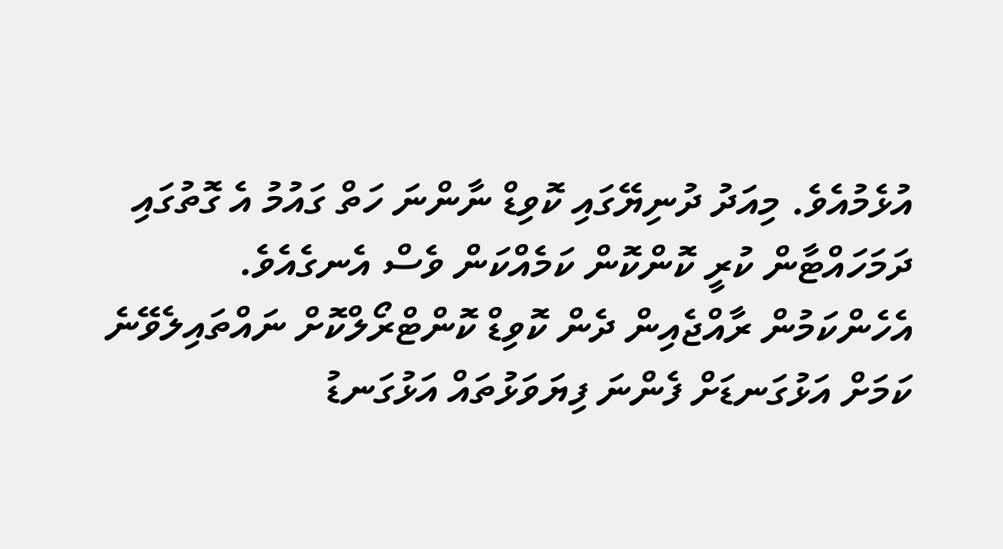އުޅެމުއެވެ. މިއަދު ދުނިޔޭގައި ކޮވިޑް ނާންނަ ހަތް ގައުމު އެ ގޮތުގައި ދަމަހައްޓާން ކުރީ ކޮންކޮން ކަމެއްކަން ވެސް އެނގެއެވެ. އެހެންކަމުން ރާއްޖެއިން ދެން ކޮވިޑް ކޮންޓްރޯލްކޮށް ނައްތައިލެވޭނެ ކަމަށް އަޅުގަނޑަށް ފެންނަ ފިޔަވަޅުތައް އަޅުގަނޑު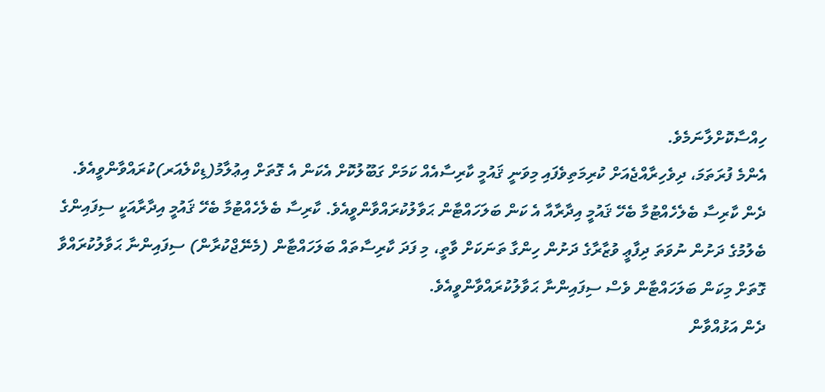ހިއްސާކޮށްލާނަމެވެ.
އެންމެ ފުރަތަމަ، ދިވެހިރާއްޖެއަށް ކުރިމަތިވެފައި މިވަނީ ޤައުމީ ކާރިސާއެއް ކަމަށް ގަބޫލުކޮށް އެކަން އެ ގޮތަށް އިޢުލާމު(ޑިކްލެއަރ)ކުރައްވާންވީއެވެ. ދެން ކާރިސާ ބެލެހެއްޓުމާ ބެހޭ ޤައުމީ އިދާރާއާ އެ ކަން ބަލަހައްޓާން ޙަވާލުކުރައްވާންވީއެވެ. ކާރިސާ ބެލެހެއްޓުމާ ބެހޭ ޤައުމީ އިދާރާއަކީ ސިފައިންގެ ބެލުމުގެ ދަށުން ނުވަތަ ދިފާޢީ ވުޒާރާގެ ދަށުން ހިންގާ ތަނަކަށް ވާތީ، މި ފަދަ ކާރިސާތައް ބަލަހައްޓާން (މެނޭޖްކުރާން) ސިފައިންނާ ޙަވާލުކުރައްވާ ގޮތަށް މިކަން ބަލަހައްޓާން ވެސް ސިފައިންނާ ޙަވާލުކުރައްވާންވީއެވެ.
ދެން އަޅުއްވާން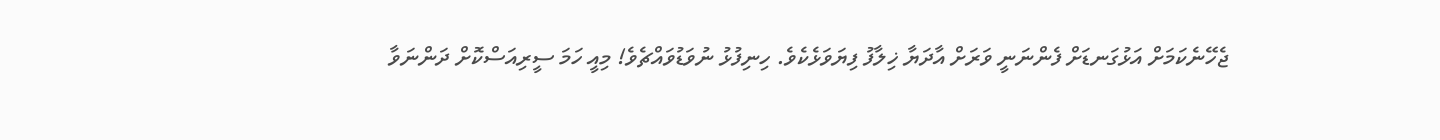ޖެހޭނެކަމަށް އަޅުގަނޑަށް ފެންނަނީ ވަރަށް އާދަޔާ ޚިލާފު ފިޔަވަޅެކެވެ. ހިނިފުޅު ނުވަޑުވައްޗެވެ! މިއީ ހަމަ ސީރިއަސްކޮށް ދަންނަވާ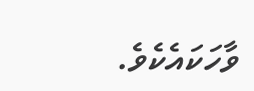ވާހަކައެކެވެ.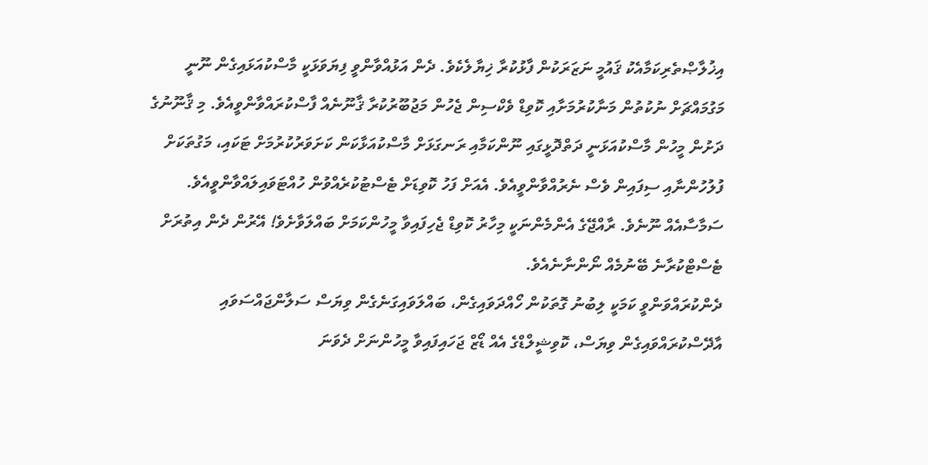އިޚުލާޞްތެރިކަމާއެކު ޤައުމީ ނަޒަރަކުން ފާޅުކުރާ ޚިޔާލެކެވެ. ދެން އަޅުއްވާންވީ ފިޔަވަޅަކީ މާސްކުއަޅައިގެން ނޫނީ މަގުމައްޗަށް ނުކުތުން މަނާކުރުމަށާއި ކޮވިޑް ވެކްސިން ޖެހުން މަޖުބޫރުކުރާ ޤާނޫނެއް ފާސްކުރައްވާންވީއެވެ. މި ޤާނޫނުގެ ދަށުން މީހުން މާސްކުއަޅަނީ ދަތްދޮޅީގައި ނޫންކަމާއި ރަނގަޅަށް މާސްކުއަޅާކަން ކަށަވަރުކުރުމަށް ޓަކައި، މަގުތަކަށް ފުލުހުންނާއި ސިފައިން ވެސް ނެރުއްވާންވީއެވެ. އެއަށް ފަހު ކޮވިޑަށް ޓެސްޓުކުރެއްވުން ހުއްޓަވައިލައްވާންވީއެވެ. ސަމާސާއެއް ނޫނެވެ. ރާއްޖޭގެ އެންމެންނަކީ މިހާރު ކޮވިޑް ޖެހިފައިވާ މީހުންކަމަށް ބައްލަވާށެވެ! އޭރުން ދެން އިތުރަށް ޓެސްޓްކުރާނެ ބޭނުމެއް ނޯންނާނެއެވެ.
ދެންކުރައްވަންވީ ކަމަކީ ލިބުނު ގޮތަކުން ހޯއްދަވައިގެން، ބައްލަވައިގަނެގެން ވިޔަސް ސަލާންޖައްސަވައި އާދޭސްކުރައްވައިގެން ވިޔަސް، ކޮވިޝީލްޑްގެ އެއް ޑޯޒް ޖަހައިފައިވާ މީހުންނަށް ދެވަނަ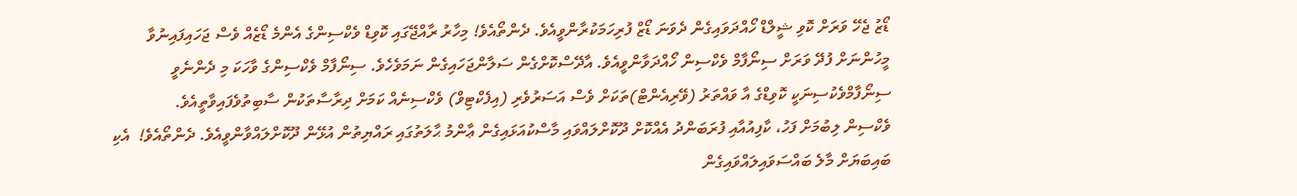ޑޯޒު ޖެހޭ ވަރަށް ކޮވި ޝީލްޑް ހޯއްދަވައިގެން ދެވަނަ ޑޯޒް ފުރިހަމަކުރާންވީއެވެ. ދެންތޯއެވެ! މިހާރު ރާއްޖޭގައި ކޮވިޑް ވެކްސިންގެ އެންމެ ޑޯޒެއް ވެސް ޖަހައިފައިނުވާ މީހުންނަށް ފުދޭ ވަރަށް ސިނޯފާމް ވެކްސިން ހޯއްދަވާންވީއެވެ. އާދޭސްކޮށްގެން ސަލާންޖަހައިގެން ނަމަވެހެވެ. ސިނޯފާމް ވެކްސިންގެ ވާހަކަ މި ދެންނެވީ ސިނޯފާމްވެކުސިނަކީ ކޮވިޑްގެ އާ ވައްތަރު (ވޭރިއެންޓް)ތަކަށް ވެސް އަސަރުވެރި (އިފެކްޓިވް) ވެކްސިނެއް ކަމަށް ދިރާސާތަކުން ސާބިތުވެފައިވާތީއެވެ.
ވެކްސިން ލިބުމަށް ފަހު، ކާފިއުއާއި ފުރަބަންދު އެއްކޮށް ދޫކޮށްލައްވައި މާސްކުއަޅައިގެން ޢާންމު ޙާލަތުގައި ރައްޔިތުން އުޅޭން ދޫކޮށްލައްވާންވީއެވެ. ދެންތޯއެވެ!  އެކި ބައިބަޔަށް މާލެ ބައްސަވައިލައްވައިގެން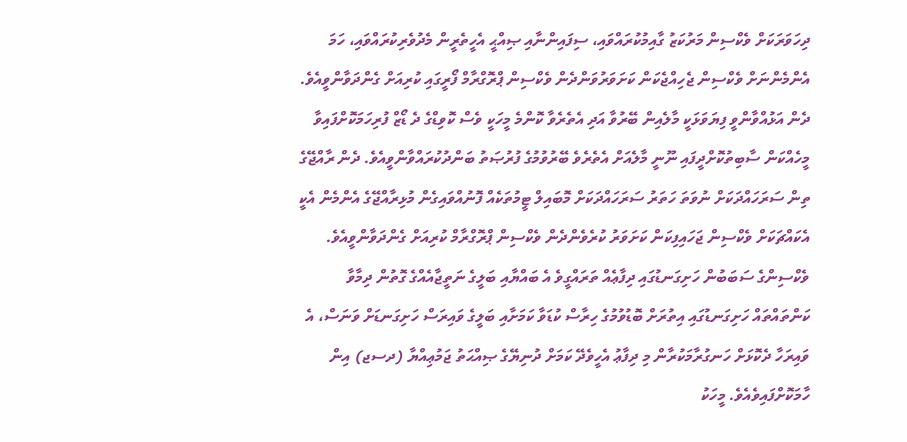ދިހަވަރަކަށް ވެކްސިން މަރުކަޒު ގާއިމުކުރައްވައި، ސިފައިންނާއި ޞިއްޙީ އެހީތެރީން މެދުވެރިކުރައްވައި، ހަމަ އެންމެންނަށް ވެކްސިން ޖެހިއްޖެކަން ކަށަވަރުވަންދެން ވެކްސިން ޕްރޮގްރާމް ފޯރީގައި ކުރިއަށް ގެންދަވާންވީއެވެ.
ދެން އަޅުއްވާންވީ ފިޔަވަޅަކީ މާލެއިން ބޭރުވާ އަދި އެތެރެވާ ކޮންމެ މީހަކީ ވެސް ކޮވިޑްގެ ދެ ޑޯޒް ފުރިހަމަކޮށްފައިވާ މީހެއްކަން ސާބިތުކޮށްދީފައި ނޫނީ މާލެއަށް އެތެރެވެ ބޭރުވުމުގެ ފުރުޞަތު ބަންދުކުރައްވާންވީއެވެ. ދެން ރާއްޖޭގެ ތިން ސަރަހައްދަކަށް ނުވަތަ ހަތަރު ސަރަހައްދަކަށް މޮބައިލް ޓީމުތަކެއް ފޮނުއްވައިގެން މުޅިރާއްޖޭގެ އެންމެން އެކީ އެކައްޗަކަށް ވެކްސިން ޖަހައިފިކަން ކަށަވަރު ކުރެވެންދެން ވެކްސިން ޕްރޮގްރާމް ކުރިއަށް ގެންދަވާންވީއެވެ.
ވެކްސިންގެ ސަބަބުން ހަށިގަނޑުގައި ދިފާޢެއް ތަރައްގީވެ އެ ބައްޔާއި ބަލީގެ ނަތީޖާއެއްގެ ގޮތުން ދިމާވާ ކަންތައްތައް ހަށިގަނޑުގައި އިތުރަށް ބޮޑުވުމުގެ ހިރާސް ކުޑަވާ ކަމަށާއި ބަލީގެ ވައިރަސް ހަށިގަނޑަށް ވަނަސް، އެ ވައިރަހާ ދެކޮޅަށް ހަނގުރާމަކުރާން މި ދިފާޢު އެހީވެދޭ ކަމަށް ދުނިޔޭގެ ޞިއްޙަތު ޖަމުޢިއްޔާ (ދސޖ) އިން ހާމަކޮށްފައިވެއެވެ. މީހަކު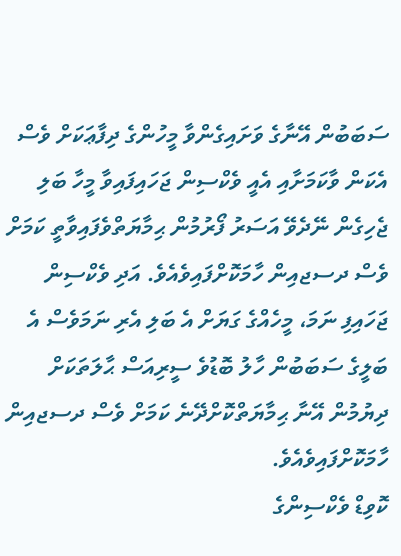ސަބަބުން އޭނާގެ ވަށައިގެންވާ މީހުންގެ ދިފާޢަކަށް ވެސް އެކަން ވާކަމަށާއި އެއީ ވެކްސިން ޖަހައިފައިވާ މީހާ ބަލި ޖެހިގެން ނޭދެވޭ އަސަރު ފޯރުމުން ޙިމާޔަތްވެފައިވާތީ ކަމަށް ވެސް ދސޖއިން ހާމަކޮށްފައިވެއެވެ. އަދި ވެކްސިން ޖަހައިފި ނަމަ، މީހެއްގެ ގަޔަށް އެ ބަލި އެރި ނަމަވެސް އެ ބަލީގެ ސަބަބުން ހާލު ބޮޑުވެ ސީރިއަސް ޙާލަތަކަށް ދިޔުމުން އޭނާ ޙިމާޔަތްކޮށްދޭނެ ކަމަށް ވެސް ދސޖއިން ހާމަކޮށްފައިވެއެވެ.
ކޮވިޑް ވެކްސިންގެ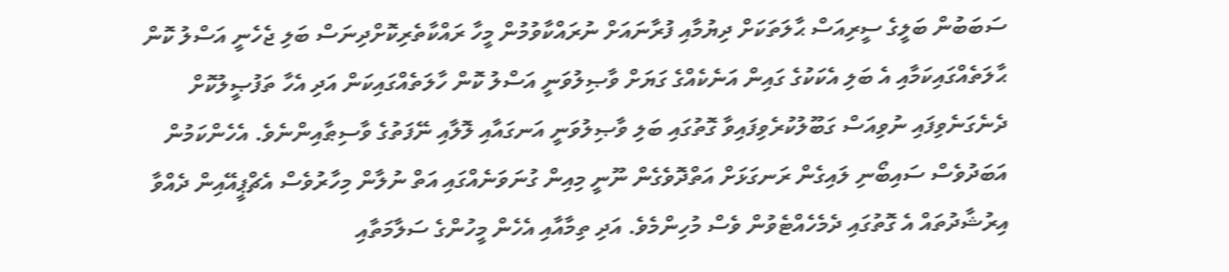ސަބަބުން ބަލީގެ ސީރިއަސް ޙާލަތަކަށް ދިޔުމާއި ފުރާނައަށް ނުރައްކާވުމުން މީހާ ރައްކާތެރިކޮށްދިނަސް ބަލި ޖެހެނީ އަސްލު ކޮން ޙާލަތެއްގައިކަމާއި އެ ބަލި އެކަކުގެ ގައިން އަނެކެއްގެ ގަޔަށް ވާޞިލުވަނީ އަސްލު ކޮން ހާލަތެއްގައިކަން އަދި އެހާ ތަފުޞީލުކޮށް ދެނެގަނެވިފައި ނުވިއަސް ގަބޫލުކުރެވިފައިވާ ގޮތުގައި ބަލި ވާޞިލުވަނީ އަނގައާއި ލޮލާއި ނޭފަތުގެ ވާސިޠާއިންނެވެ. އެހެންކަމުން އަބަދުވެސް ސައިބޯނި ލައިގެން ރަނގަޅަށް އަތްދޮވެގެން ނޫނީ މިއިން ގުނަވަނެއްގައި އަތް ނުލާން މިހާރުވެސް އެޗްޕީއޭއިން ދެއްވާ އިރުޝާދުތައް އެ ގޮތުގައި ދެމެހެއްޓެވުން ވެސް މުހިންމެވެ. އަދި ތިމާއާއި އެހެން މީހުންގެ ސަލާމަތާއި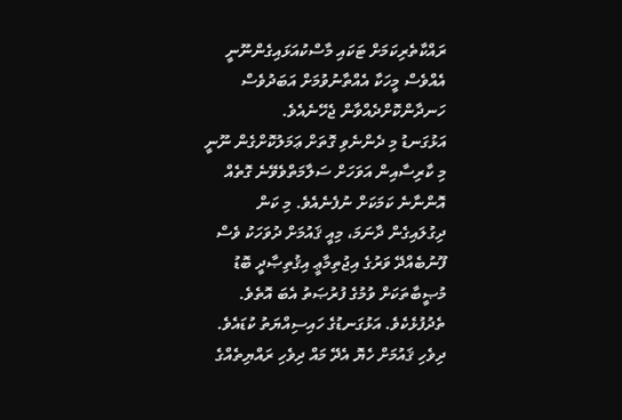ރައްކާތެރިކަމަށް ޓަކައި މާސްކުއަޅައިގެންނޫނީ އެއްވެސް މީހަކާ އެއްތާނުވުމަށް އަބަދުވެސް ހަނދާންކޮށްދެއްވާން ޖެހޭނެއެވެ.
އަޅުގަނޑު މި ދެންނެވި ގޮތަށް ޢަމަލުކޮށްގެން ނޫނީ މި ކާރިސާއިން އަވަހަށް ސަލާމަތްވެވޭނެ ގޮތެއް އޮންނާނެ ކަމަކަށް ނުފެނެއެވެ. މި ކަން ދިގުލައިގެން ދާނަމަ، މިއީ ޤައުމަށް ދުވަހަކު ވެސް ފޫނުބެއްދޭ ވަރުގެ އިޖުތިމާޢީ އިޤުތިޞާދީ ބޮޑު މުޞީބާތަކަށް ވުމުގެ ފުރުޞަތު އެބަ އޮތެވެ.
ތެދުފުޅެކެވެ. އަޅުގަނޑުގެ ހައިސިއްޔަތު ކުޑައެވެ. ދިވެހި ޤައުމަށް ހެޔޮ އެދޭ މައް ދިވެހި ރައްޔިތެއްގެ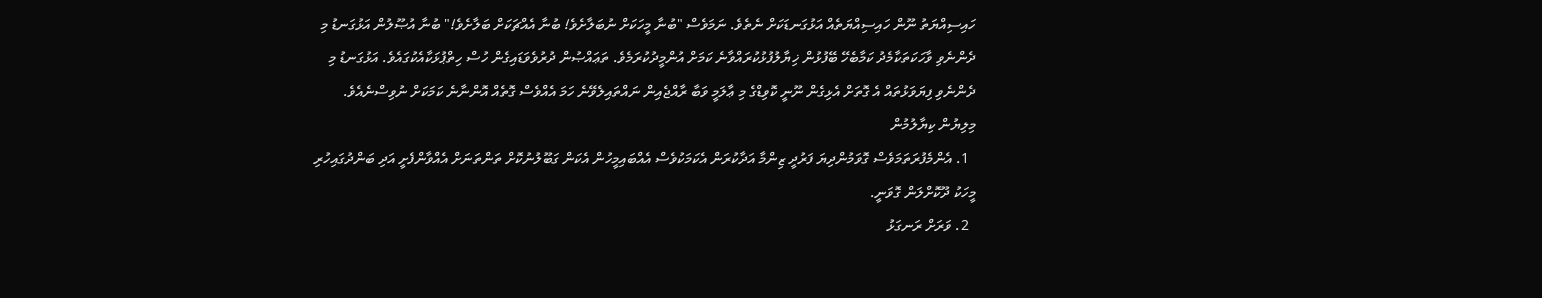ހައިސިއްޔަތު ނޫން ހައިސިއްޔަތެއް އަޅުގަނޑަކަށް ނެތެވެ. ނަމަވެސް "ބުނާ މީހަކަށް ނުބަލާށެވެ! ބުނާ އެއްޗަކަށް ބަލާށެވެ!" ބުނާ އުޞޫލުން އަޅުގަނޑު މި ދެންނެވި ވާހަކަތަކާމެދު ކަމާބެހޭ ބޭފުޅުން ޚިޔާލުފުޅުކުރައްވާނެ ކަމަށް އުންމީދުކުރަމެވެ. ތަޢައްޞުން ދުރުވެވަޑައިގެން ހުސް ހިތްޕުޅަކާއެކުގައެވެ. އަޅުގަނޑު މި ދެންނެވި ފިޔަވަޅުތައް އެ ގޮތަށް އެޅިގެން ނޫނީ ކޮވިޑްގެ މި ޢާލަމީ ވަބާ ރާއްޖެއިން ނައްތައިލެވޭނެ ހަމަ އެއްވެސް ގޮތެއް އޮންނާނެ ކަމަކަށް ނުވިސްނެއެވެ.
މިލިޔުން ކިޔާލުމުން
  1. އެންމެފުރަތަމަވެސް ގޮވަމުންދިޔަ ފަރުދީ ޒިންމާ އަދާކުރަން އެކަމަކުވެސް އެއްބައިމީހުން އެކަން ގަބޫލުނުކޮށް ތަންތަނަށް އެއްވާންފެށީ އަދި ބަންދުގައިހުރި މީހަކު ދޫކޮށްލަން ގޮވަނީ.
  2. ވަރަށް ރަނގަޅު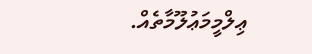ޢިލްމީމަޢުލޫމާތެއް.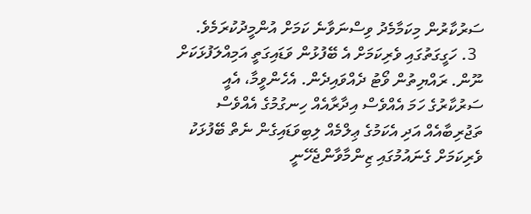ސަރުކާރުން މިކަމާމެދު ވިސްނަވާނެ ކަމަށް އުންމީދުކުރަމެވެ.
  3. ހަގީގަތުގައި ވެރިކަމަށް އެ ބޭފުޅުން ވަޑައިގަތީ އަމިއްލަފުޅަކަށް ނޫން. ރައްޔިތުން ވޯޓު ދެއްވައިދެން. އެހެންވީމާ، އެއީ ސަރުކާރުގެ ހަމަ އެއްވެސް އިދާރާއެއް ހިނގުމުގެ އެއްވެސް ތަޖުރިބާއެއް އަދި އެކަމުގެ ޢިލްމެއް ލިބިވަޑައިގެން ނެތް ބޭފުޅަކު ވެރިކަމަށް ގެނައުމުގައި ޒިންމާވާންޖެހޭނީ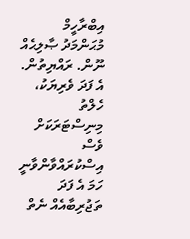އިބްރާހީމް މުޙަންމަދު ޞާލިޙެއް ނޫން. ރައްޔިތުން. އެ ފަދަ ވެރިޔަކު، ހެލްތު މިނިސްޓަރަކަށް ވެސް އިސްކުރައްވާންވާނީ ހަމަ އެ ފަދަ ތަޖުރިބާއެއް ނެތް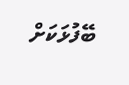ބޭފުޅަކަށް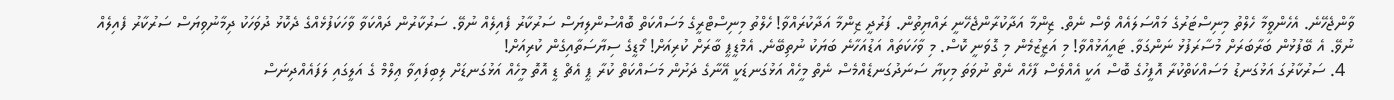ވާންޖެހޭނެ. އެހެންވީމާ ހެލްތު މިނިސްޓަރުގެ މައްސަލައެއް ވެސް ނެތް. ޒިންމާ އަދާކުރާންޖެހޭނީ ރައްޔިތުން. ފަރުދީ ޒިންމާ އަދާކުރައްވާ! ހެލްތު މިނިސްޓްރީގެ މަސައްކަތް ބޮއްސުންލިޔަސް ސަރުކާރު ފެއިލެއް ނުވޭ. ސަރުކާރުން ދައްކަވާ ވާހަކަފުޅެއްގެ ދެކޮޅު ދުވަހަކު ދިމާނުވިޔަސް ސަރުކާރު ފެއިލެއް ނުވޭ. އެ ބޭފުޅުން ބަރާބަރަށް މުސާރަފުޅު ނަންގަވާ. ޓައީއަޅުއްވާ! މި އަޒީޒުމެން މި ގޮވަނީ ކޮސް. މި ވާހަކަތައް އަޑުއަހާނެ ބަޔަކު ނުތިބޭނެ. އެމްޑީޕީ ބާރަށް ކުރިއަށް! މޯޑީގެ ސިޔާސަތާއިގެން ކުރިއަށް!
  4. ސަރުކާރުގަ އަޅުގަނޑު މަސައްކަތްކުރާ އޮފީހުގެ ބޮސް އަކީ އެއްވެސް ފާހެއް ނެތް ނުވަތަ މިކިޔާ ސަނަދުގަނޑެއްމެސް ނެތް މީހެއް އަޅުގަނޑަކީ އޭނާގެ ދަށުން މަސައްކަތް ކުރާ ޕީ އެޗް ޑީ އޮތޮ މީހެއް އަޅުގަނޑަށް ލިބިފައިވާ ޢިލްމް ގެ އަލީގައި ލަފައެއްދިނަސް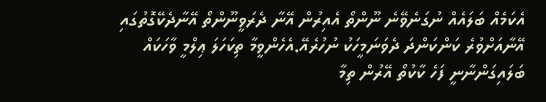އެކަމެއް ބަލައެއް ނުގަނެވޭނެ ނޫންތޯ އެއިރުން އޭނާ ދެރަވީނޫންތޯ އޭނާދެކޭގޮތުގައި އޭނާއަށްވުރެ ކަންކަންދަ ދެވަނަމީހަކު ނުހުރެއޭ.އެހެންވީމާ ތިކަހަލަ ޢިލްމީ ވާހަކައް ބަލައިގަންނާނީ ފަހެ ކާކުތޯ އޭރުން ތިމާ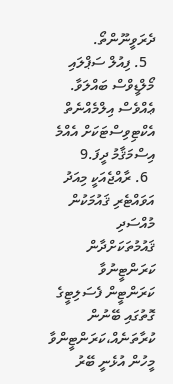ދެރަވީނޫންތޯ.
  5. ފިއުލް ސަޕްލައި މޯލްޑީވްސް ބައްލަވާ. ޢެއްވެސް އިލްމެއްނެތް އެކްޓިވިސްޓަކަށް އެއްމެ އިސްމަޤާމު ދީފަ.9
  6. ރާއްޖެއަކީ މިއަދު އަވައްޓެރި ޤައުމަކުން މުއްސަދި ޤައުމުތަކަށްދާން ކަރަންޓީނުވާ ކަރަންޓީން ފެސަލިޓީގެ ގޮތުގައި ބޭނުން ކުރާތަނެއް،ކަރަންޓީންވާ މީހުން އުޅެނީ ބޭރު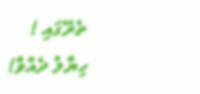ތެރޭގައި !
ހިޔާލު ދެއްވާ!